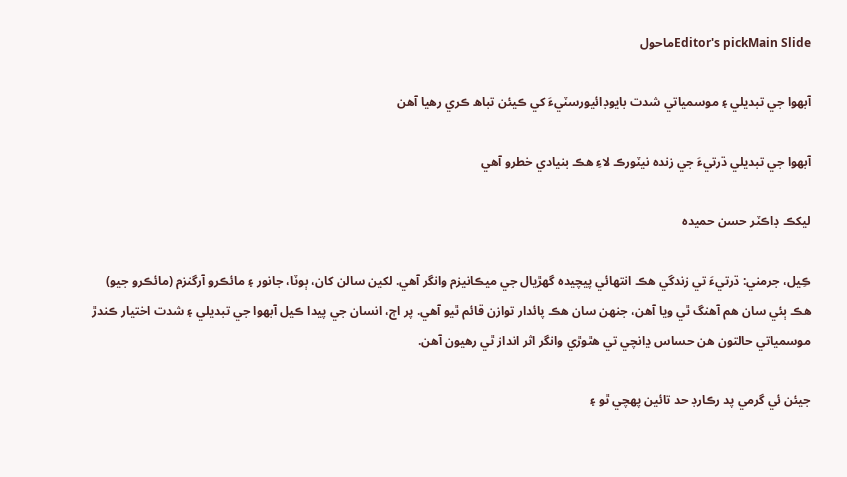Editor's pickMain Slideماحول

آبهوا جي تبديلي ۽ موسمياتي شدت بايوڊائيورسٽيءَ کي ڪيئن تباھ ڪري رهيا آهن

آبهوا جي تبديلي ڌرتيءَ جي زنده نيٽورڪ لاءِ هڪ بنيادي خطرو آهي

ليکڪ ڊاڪٽر حسن حميده

ڪِيل، جرمني: ڌرتيءَ تي زندگي هڪ انتھائي پيچيده گھڙيال جي ميڪانيزم وانگر آهي. لکين سالن کان، ٻوٽا، جانور ۽ مائڪرو آرگنزم (مائڪرو جيو) هڪ ٻئي سان هم آهنگ ٿي ويا آهن، جنهن سان هڪ پائدار توازن قائم ٿيو آهي. پر اڄ، انسان جي پيدا ڪيل آبهوا جي تبديلي ۽ شدت اختيار ڪندڙ موسمياتي حالتون هن حساس ڍانچي تي هٿوڙي وانگر اثر انداز ٿي رهيون آهن.

جيئن ئي گرمي پد رڪارڊ حد تائين پهچي ٿو ۽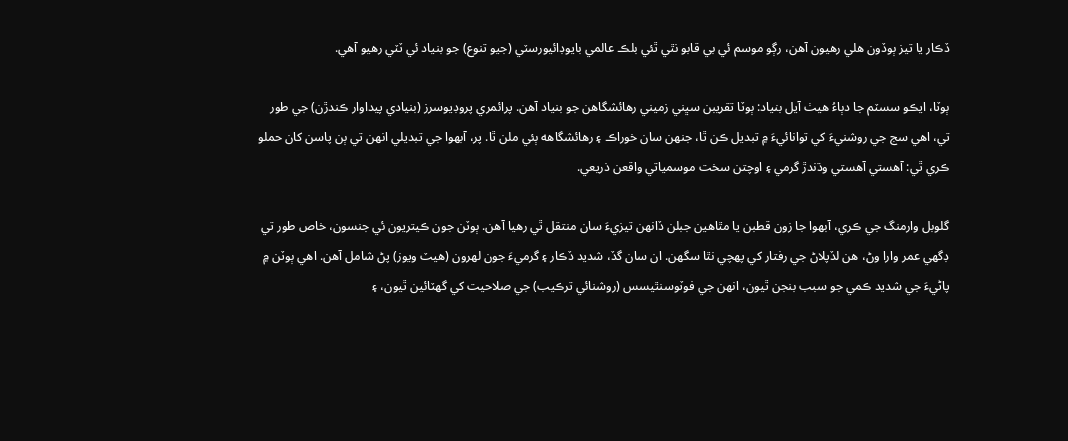ڏڪار يا تيز ٻوڏون هلي رهيون آهن، رڳو موسم ئي بي قابو نٿي ٿئي بلڪ عالمي بايوڊائيورسٽي (جيو تنوع) جو بنياد ئي ٽٽي رهيو آهي.

ٻوٽا، ايڪو سسٽم جا دٻاءُ هيٺ آيل بنياد: ٻوٽا تقريبن سڀني زميني رهائشگاهن جو بنياد آهن. پرائمري پروڊيوسرز (بنيادي پيداوار ڪندڙن) جي طور تي، اهي سج جي روشنيءَ کي توانائيءَ ۾ تبديل ڪن ٿا، جنهن سان خوراڪ ۽ رهائشگاهه ٻئي ملن ٿا. پر، آبهوا جي تبديلي انهن تي ٻن پاسن کان حملو ڪري ٿي: آهستي آهستي وڌندڙ گرمي ۽ اوچتن سخت موسمياتي واقعن ذريعي.

گلوبل وارمنگ جي ڪري، آبهوا جا زون قطبن يا مٿاهين جبلن ڏانهن تيزيءَ سان منتقل ٿي رهيا آهن. ٻوٽن جون ڪيتريون ئي جنسون، خاص طور تي ڊگهي عمر وارا وڻ، هن لڏپلاڻ جي رفتار کي پهچي نٿا سگهن. ان سان گڏ، شديد ڏڪار ۽ گرميءَ جون لهرون (هيٽ ويوز) پڻ شامل آهن. اهي ٻوٽن ۾ پاڻيءَ جي شديد ڪمي جو سبب بنجن ٿيون، انهن جي فوٽوسنٿيسس (روشنائي ترڪيب) جي صلاحيت کي گھٽائين ٿيون، ۽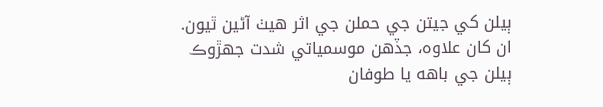ٻيلن کي جيتن جي حملن جي اثر هيٺ آڻين ٿيون. ان کان علاوه، جڏهن موسمياتي شدت جهڙوڪ ٻيلن جي باهه يا طوفان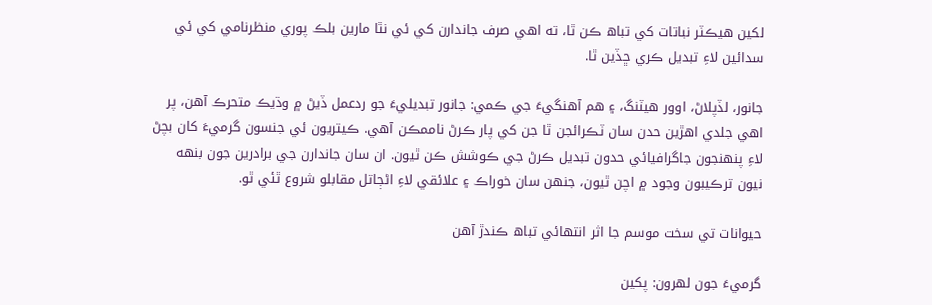لکين هيڪٽر نباتات کي تباھ ڪن ٿا، ته اهي صرف جاندارن کي ئي نٿا مارين بلڪ پوري منظرنامي کي ئي سدائين لاءِ تبديل ڪري ڇڏين ٿا.

جانور، لڏپلاڻ، اوور هيٽنگ، ۽ هم آهنگيءَ جي ڪمي: جانور تبديليءَ جو ردعمل ڏيڻ ۾ وڌيڪ متحرڪ آهن، پر اهي جلدي اهڙين حدن سان ٽڪرائجن ٿا جن کي پار ڪرڻ ناممڪن آهي. ڪيتريون ئي جنسون گرميءَ کان بچڻ لاءِ پنهنجون جاگرافيائي حدون تبديل ڪرڻ جي ڪوشش ڪن ٿيون. ان سان جاندارن جي برادرين جون بنهه نيون ترڪيبون وجود ۾ اچن ٿيون، جنهن سان خوراڪ ۽ علائقي لاءِ اڻڄاتل مقابلو شروع ٿئي ٿو.

حيوانات تي سخت موسم جا اثر انتھائي تباھ ڪندڙ آهن

گرميءَ جون لهرون: پکين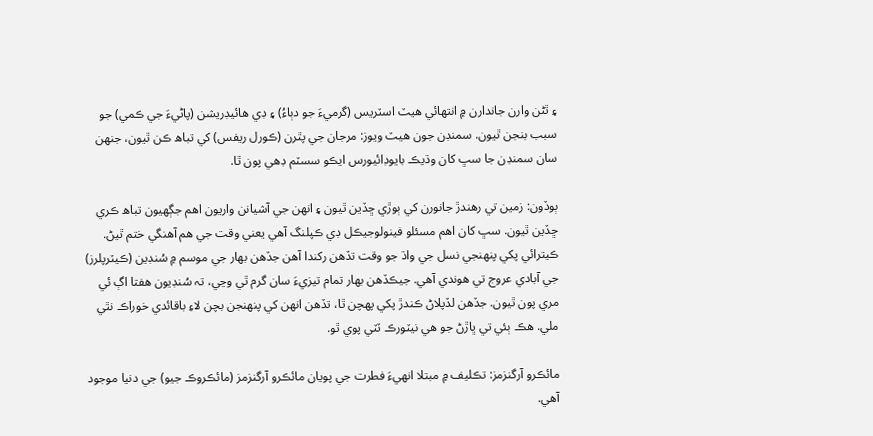۽ ٿڻن وارن جاندارن ۾ انتھائي هيٽ اسٽريس (گرميءَ جو دٻاءُ) ۽ ڊي هائيڊريشن (پاڻيءَ جي ڪمي) جو سبب بنجن ٿيون. سمنڊن جون هيٽ ويوز: مرجان جي پٿرن (ڪورل ريفس) کي تباھ ڪن ٿيون، جنهن سان سمنڊن جا سڀ کان وڌيڪ بايوڊائيورس ايڪو سسٽم ڊهي پون ٿا.

ٻوڏون: زمين تي رهندڙ جانورن کي ٻوڙي ڇڏين ٿيون ۽ انهن جي آشيانن واريون اهم جڳهيون تباھ ڪري ڇڏين ٿيون. سڀ کان اهم مسئلو فينولوجيڪل ڊي ڪپلنگ آهي يعني وقت جي هم آهنگي ختم ٿيڻ. ڪيترائي پکي پنهنجي نسل جي واڌ جو وقت تڏهن رکندا آهن جڏهن بهار جي موسم ۾ سُنڊين (ڪيٽرپلرز) جي آبادي عروج تي هوندي آهي. جيڪڏهن بهار تمام تيزيءَ سان گرم ٿي وڃي، تہ سُنڊيون هفتا اڳ ئي مري پون ٿيون. جڏهن لڏپلاڻ ڪندڙ پکي پهچن ٿا، تڏهن انهن کي پنهنجن بچن لاءِ باقائدي خوراڪ نٿي ملي. هڪ ٻئي تي ڀاڙڻ جو هي نيٽورڪ ٽٽي پوي ٿو.

مائڪرو آرگنزمز: تڪليف ۾ مبتلا انھيءَ فطرت جي پويان مائڪرو آرگنزمز (مائڪروڪ جيو) جي دنيا موجود آهي.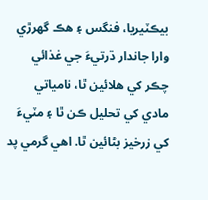بيڪٽيريا، فنگس ۽ هڪ گھرڙي وارا جاندار ڌرتيءَ جي غذائي چڪر کي هلائين ٿا، نامياتي مادي کي تحليل ڪن ٿا ۽ مٽيءَ کي زرخيز بڻائين ٿا. اهي گرمي پد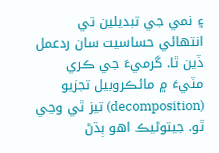۽ نمي جي تبديلين تي انتھائي حساسيت سان ردعمل ڏين ٿا. گرميءَ جي ڪري مٽيءَ ۾ مائڪروبيل تجزيو (decomposition) تيز ٿي وڃي ٿو. جيتوڻيڪ اهو ٻڌڻ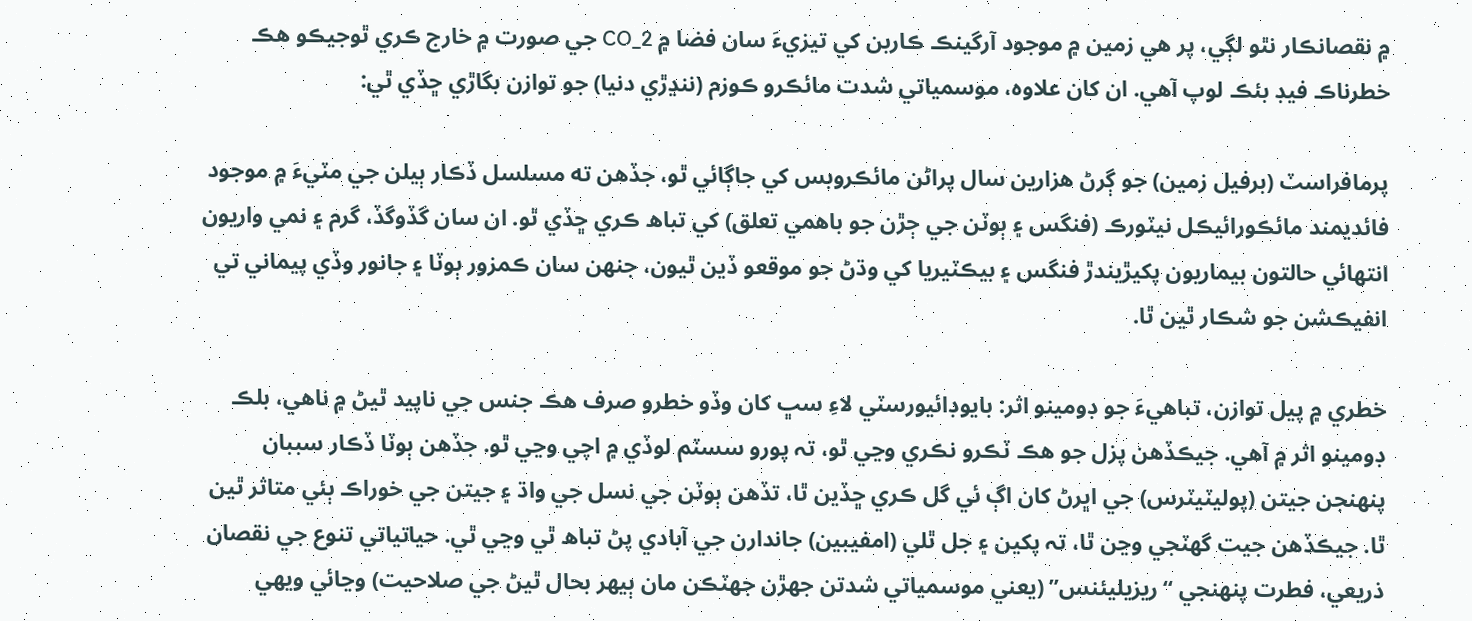۾ نقصانڪار نٿو لڳي، پر هي زمين ۾ موجود آرگينڪ ڪاربن کي تيزيءَ سان فضا ۾ CO_2 جي صورت ۾ خارج ڪري ٿوجيڪو هڪ خطرناڪ فيڊ بئڪ لوپ آهي. ان کان علاوه، موسمياتي شدت مائڪرو ڪوزم (ننڍڙي دنيا) جو توازن بگاڙي ڇڏي ٿي:

پرمافراسٽ (برفيل زمين) جو ڳرڻ هزارين سال پراڻن مائڪروبس کي جاڳائي ٿو، جڏهن ته مسلسل ڏڪار ٻيلن جي مٽيءَ ۾ موجود فائديمند مائڪورائيڪل نيٽورڪ (فنگس ۽ ٻوٽن جي ڄڙن جو باهمي تعلق) کي تباھ ڪري ڇڏي ٿو. ان سان گڏوگڏ، گرم ۽ نمي واريون انتھائي حالتون بيماريون پکيڙيندڙ فنگس ۽ بيڪٽيريا کي وڌڻ جو موقعو ڏين ٿيون، جنهن سان ڪمزور ٻوٽا ۽ جانور وڏي پيماني تي انفيڪشن جو شڪار ٿين ٿا.

خطري ۾ پيل توازن، تباھيءَ جو ڊومينو اثر: بايوڊائيورسٽي لاءِ سڀ کان وڏو خطرو صرف هڪ جنس جي ناپيد ٿيڻ ۾ ناهي، بلڪ ڊومينو اثر ۾ آهي. جيڪڏهن پزل جو هڪ ٽڪرو نڪري وڃي ٿو، تہ پورو سسٽم لوڏي ۾ اچي وڃي ٿو. جڏهن ٻوٽا ڏڪار سببان پنهنجن جيتن (پوليٽيٽرس) جي اڀرڻ کان اڳ ئي گل ڪري ڇڏين ٿا، تڏهن ٻوٽن جي نسل جي واڌ ۽ جيتن جي خوراڪ ٻئي متاثر ٿين ٿا. جيڪڏهن جيت گھٽجي وڃن ٿا، تہ پکين ۽ جل ٿلي (امفيبين) جاندارن جي آبادي پڻ تباھ ٿي وڃي ٿي. حياتياتي تنوع جي نقصان ذريعي، فطرت پنهنجي “ريزيليئنس” (يعني موسمياتي شدتن جهڙن جھٽڪن مان ٻيهر بحال ٿيڻ جي صلاحيت) وڃائي ويھي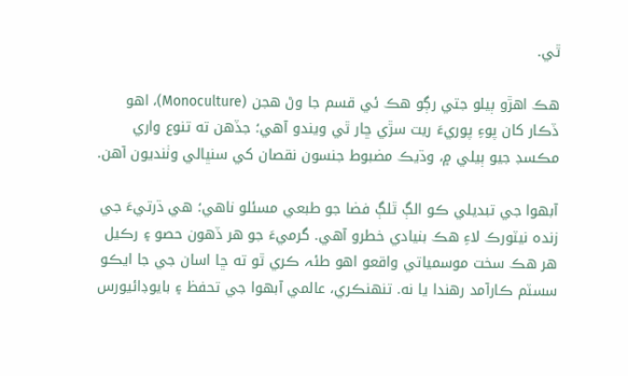ٿي.

هڪ اهڙو ٻيلو جتي رڳو هڪ ئي قسم جا وڻ هجن (Monoculture)، اهو ڏڪار کان پوءِ پوريءَ ريت سڙي ڇار ٿي ويندو آهي؛ جڏهن ته تنوع واري مڪسڊ جيو ٻيلي ۾، وڌيڪ مضبوط جنسون نقصان کي سنڀالي وٺنديون آهن.

آبهوا جي تبديلي ڪو الڳ ٿلڳ فضا جو طبعي مسئلو ناهي؛ هي ڌرتيءَ جي زنده نيٽورڪ لاءِ هڪ بنيادي خطرو آهي. گرميءَ جو هر ڏهون حصو ۽ رڪيل هر هڪ سخت موسمياتي واقعو اهو طئہ ڪري ٿو ته ڇا اسان جي جا ايڪو سسٽم ڪارآمد رهندا يا نه. تنهنڪري، عالمي آبهوا جي تحفظ ۽ بايوڊائيورس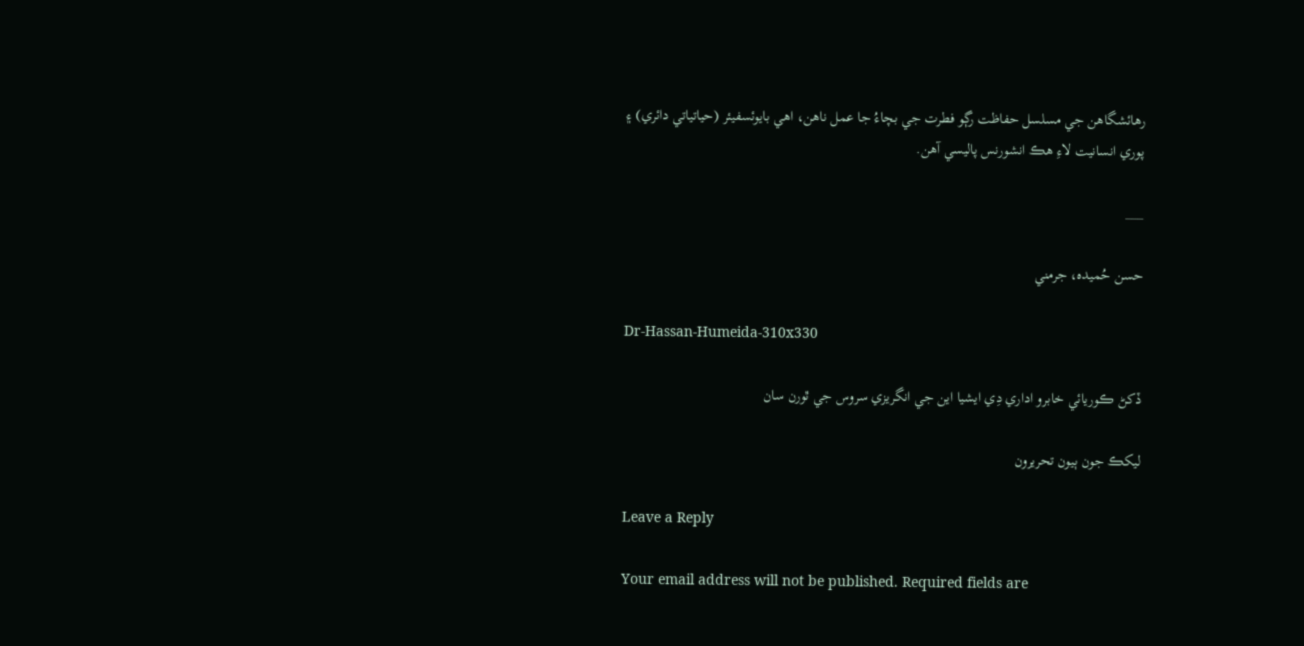رهائشگاهن جي مسلسل حفاظت رڳو فطرت جي بچاءُ جا عمل ناهن، اهي بايوئسفيئر (حياتياتي دائري) ۽ پوري انسانيت لاءِ هڪ انشورنس پاليسي آهن.

___

حسن حُميدہ، جرمني

Dr-Hassan-Humeida-310x330

ڏکڻ ڪوريائي خابرو اداري دِي ايشيا اين جي انگريزي سروس جي ٿورن سان

ليکڪ جون ٻيون تحريرون

Leave a Reply

Your email address will not be published. Required fields are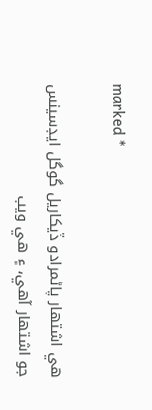marked *

هي اشتهار پاڻمرادو ڏيکاريل گوگل ايڊسينس جو اشتهار آهي، ۽ هي ويب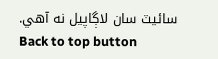سائيٽ سان لاڳاپيل نه آهي.
Back to top button